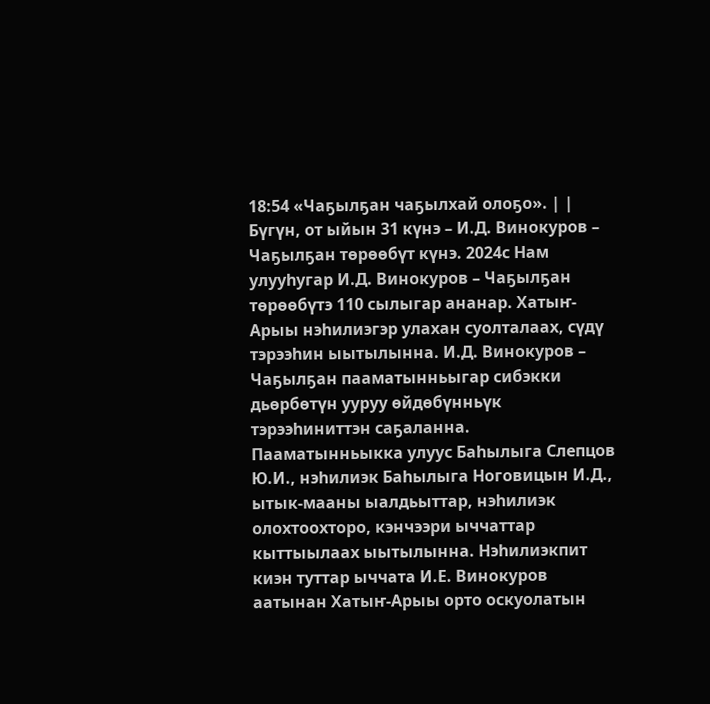18:54 «Чаҕылҕан чаҕылхай олоҕо». | |
Бүгүн, от ыйын 31 күнэ – И.Д. Винокуров – Чаҕылҕан төрөөбүт күнэ. 2024с Нам улууһугар И.Д. Винокуров – Чаҕылҕан төрөөбүтэ 110 сылыгар ананар. Хатыҥ-Арыы нэһилиэгэр улахан суолталаах, сүдү тэрээһин ыытылынна. И.Д. Винокуров – Чаҕылҕан пааматынньыгар сибэкки дьөрбөтүн ууруу өйдөбүнньүк тэрээһиниттэн саҕаланна. Пааматынньыкка улуус Баһылыга Слепцов Ю.И., нэһилиэк Баһылыга Ноговицын И.Д., ытык-мааны ыалдьыттар, нэһилиэк олохтоохторо, кэнчээри ыччаттар кыттыылаах ыытылынна. Нэһилиэкпит киэн туттар ыччата И.Е. Винокуров аатынан Хатыҥ-Арыы орто оскуолатын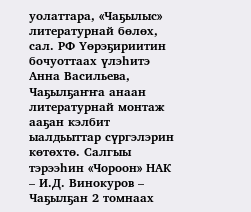уолаттара, «Чаҕылыс» литературнай бөлөх, сал. РФ Үөрэҕириитин бочуоттаах үлэһитэ Анна Васильева, Чаҕылҕаҥҥа анаан литературнай монтаж ааҕан кэлбит ыалдьыттар сүргэлэрин көтөхтө. Салгыы тэрээһин «Чороон» НАК – И.Д. Винокуров – Чаҕылҕан 2 томнаах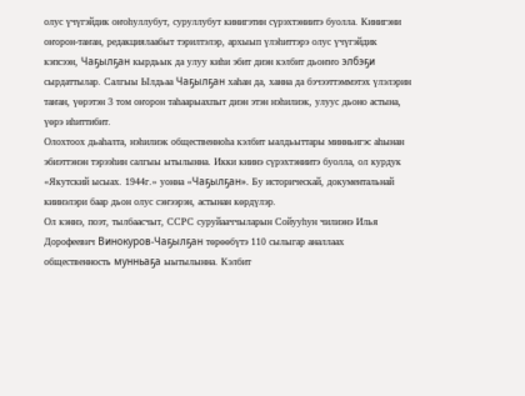олус үчүгэйдик оҥоһуллубут, суруллубут кинигэтин сүрэхтэниитэ буолла. Кинигэни оҥорон-таҥан, редакциялаабыт тэрилтэлэр, архыып үлэһиттэрэ олус үчүгэйдик кэпсээн, Чаҕылҕан кырдьык да улуу киһи эбит диэн кэлбит дьоҥҥо элбэҕи сырдаттылар. Салгыы Ылдьаа Чаҕылҕан хаһан да, ханна да бэчээттэммэтэх үлэлэрин таҥан, үөрэтэн 3 том оҥорон таһаарыахпыт диэн этэн нэһилиэк, улуус дьоно астына, үөрэ иһиттибит.
Олохтоох дьаһалта, нэһилиэк общественноһа кэлбит ыалдьыттары минньигэс аһынан эбиэттэнэн тэрээһин салгыы ытылынна. Икки киинэ сүрэхтэниитэ буолла, ол курдук «Якутский ысыах. 1944г.» уонна «Чаҕылҕан». Бу историческай, документальнай киинэлэри баар дьон олус сэҥээрэн, астынан көрдүлэр.
Ол кэннэ, поэт, тылбаасчыт, ССРС суруйааччыларын Сойууһун чилиэнэ Илья Дорофеевич Винокуров-Чаҕылҕан төрөөбүтэ 110 сылыгар аналлаах общественность мунньаҕа ыытылынна. Кэлбит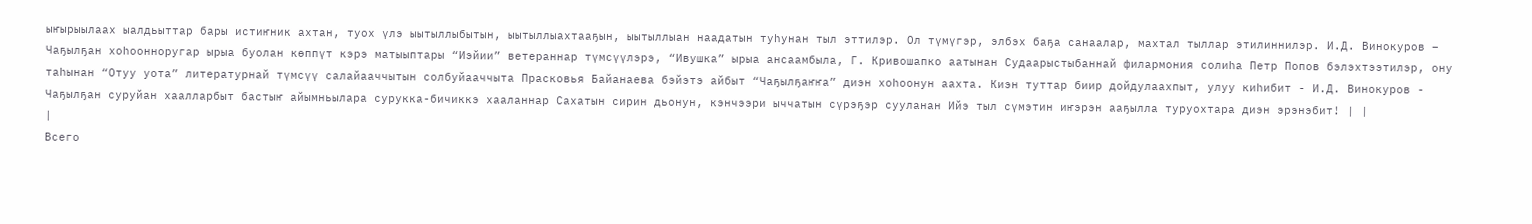ыҥырыылаах ыалдьыттар бары истиҥник ахтан, туох үлэ ыытыллыбытын, ыытыллыахтааҕын, ыытыллыан наадатын туһунан тыл эттилэр. Ол түмүгэр, элбэх баҕа санаалар, махтал тыллар этилиннилэр. И.Д. Винокуров – Чаҕылҕан хоһоонноругар ырыа буолан көппүт кэрэ матыыптары “Иэйии” ветераннар түмсүүлэрэ, “Ивушка” ырыа ансаамбыла, Г. Кривошапко аатынан Судаарыстыбаннай филармония солиһа Петр Попов бэлэхтээтилэр, ону таһынан “Отуу уота” литературнай түмсүү салайааччытын солбуйааччыта Прасковья Байанаева бэйэтэ айбыт “Чаҕылҕаҥҥа” диэн хоһоонун аахта. Киэн туттар биир дойдулаахпыт, улуу киһибит - И.Д. Винокуров - Чаҕылҕан суруйан хаалларбыт бастыҥ айымньылара сурукка-бичиккэ хааланнар Сахатын сирин дьонун, кэнчээри ыччатын сүрэҕэр сууланан Ийэ тыл сүмэтин иҥэрэн ааҕылла туруохтара диэн эрэнэбит! | |
|
Всего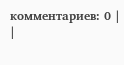комментариев: 0 | |